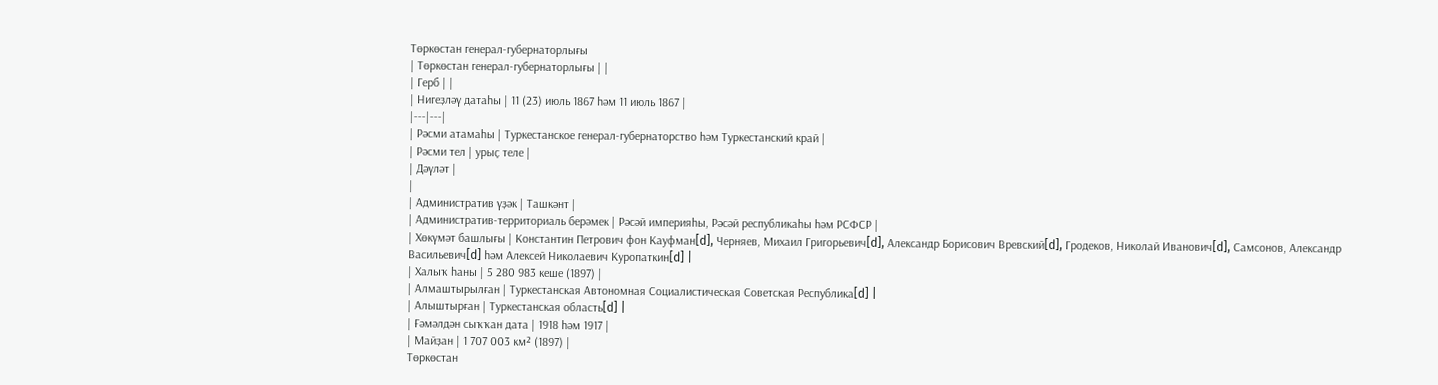Төркөстан генерал-губернаторлығы
| Төркөстан генерал-губернаторлығы | |
| Герб | |
| Нигеҙләү датаһы | 11 (23) июль 1867 һәм 11 июль 1867 |
|---|---|
| Рәсми атамаһы | Туркестанское генерал-губернаторство һәм Туркестанский край |
| Рәсми тел | урыҫ теле |
| Дәүләт |
|
| Административ үҙәк | Ташкәнт |
| Административ-территориаль берәмек | Рәсәй империяһы, Рәсәй республикаһы һәм РСФСР |
| Хөкүмәт башлығы | Константин Петрович фон Кауфман[d], Черняев, Михаил Григорьевич[d], Александр Борисович Вревский[d], Гродеков, Николай Иванович[d], Самсонов, Александр Васильевич[d] һәм Алексей Николаевич Куропаткин[d] |
| Халыҡ һаны | 5 280 983 кеше (1897) |
| Алмаштырылған | Туркестанская Автономная Социалистическая Советская Республика[d] |
| Алыштырған | Туркестанская область[d] |
| Ғәмәлдән сыҡҡан дата | 1918 һәм 1917 |
| Майҙан | 1 707 003 км² (1897) |
Төркөстан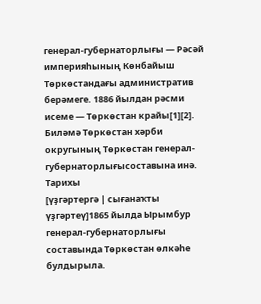генерал-губернаторлығы — Рәсәй империяһының Көнбайыш Төркөстандағы административ берәмеге. 1886 йылдан рәсми исеме — Төркөстан крайы[1][2]. Биләмә Төркөстан хәрби округының Төркөстан генерал-губернаторлығысоставына инә.
Тарихы
[үҙгәртергә | сығанаҡты үҙгәртеү]1865 йылда Ырымбур генерал-губернаторлығы составында Төркөстан өлкәһе булдырыла.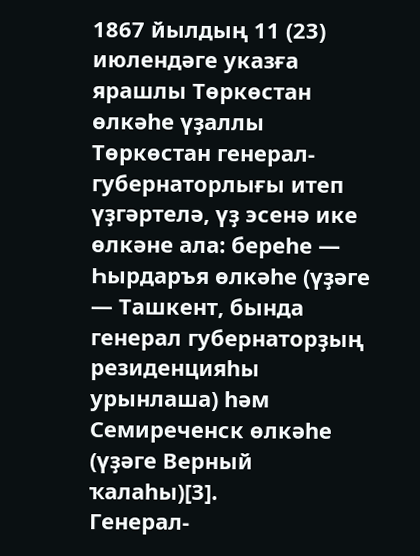1867 йылдың 11 (23) июлендәге указға ярашлы Төркөстан өлкәһе үҙаллы Төркөстан генерал-губернаторлығы итеп үҙгәртелә, үҙ эсенә ике өлкәне ала: береһе — Һырдаръя өлкәһе (үҙәге — Ташкент, бында генерал губернаторҙың резиденцияһы урынлаша) һәм Семиреченск өлкәһе (үҙәге Верный ҡалаһы)[3].
Генерал-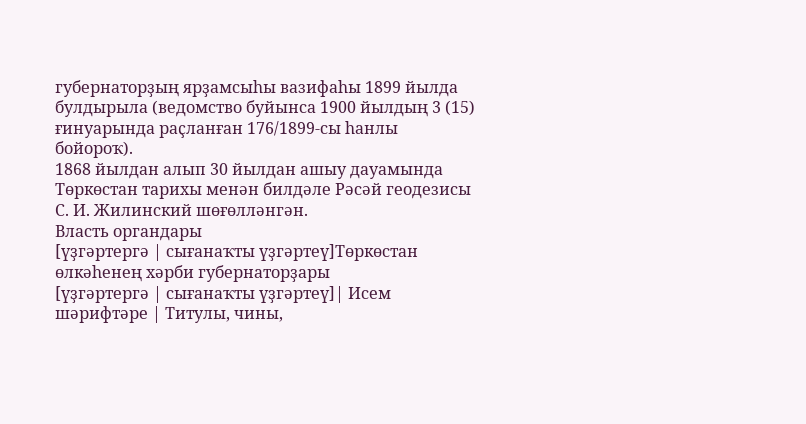губернаторҙың ярҙамсыһы вазифаһы 1899 йылда булдырыла (ведомство буйынса 1900 йылдың 3 (15) ғинуарында раҫланған 176/1899-сы һанлы бойороҡ).
1868 йылдан алып 30 йылдан ашыу дауамында Төркөстан тарихы менән билдәле Рәсәй геодезисы С. И. Жилинский шөғөлләнгән.
Власть органдары
[үҙгәртергә | сығанаҡты үҙгәртеү]Төркөстан өлкәһенең хәрби губернаторҙары
[үҙгәртергә | сығанаҡты үҙгәртеү]| Исем шәрифтәре | Титулы, чины,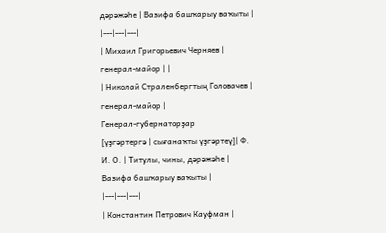дәрәжәһе | Вазифа башҡарыу ваҡыты |
|---|---|---|
| Михаил Григорьевич Черняев | генерал-майор | |
| Николай Страленбергтың Головачев | генерал-майор |
Генерал-губернаторҙар
[үҙгәртергә | сығанаҡты үҙгәртеү]| Ф. И. О. | Титулы, чины, дәрәжәһе | Вазифа башҡарыу ваҡыты |
|---|---|---|
| Константин Петрович Кауфман |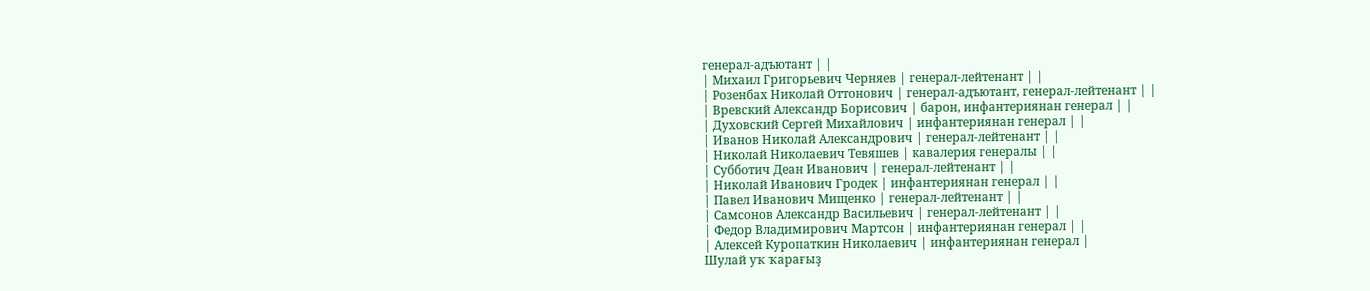генерал-адъютант | |
| Михаил Григорьевич Черняев | генерал-лейтенант | |
| Розенбах Николай Оттонович | генерал-адъютант, генерал-лейтенант | |
| Вревский Александр Борисович | барон, инфантериянан генерал | |
| Духовский Сергей Михайлович | инфантериянан генерал | |
| Иванов Николай Александрович | генерал-лейтенант | |
| Николай Николаевич Тевяшев | кавалерия генералы | |
| Субботич Деан Иванович | генерал-лейтенант | |
| Николай Иванович Гродек | инфантериянан генерал | |
| Павел Иванович Мищенко | генерал-лейтенант | |
| Самсонов Александр Васильевич | генерал-лейтенант | |
| Федор Владимирович Мартсон | инфантериянан генерал | |
| Алексей Куропаткин Николаевич | инфантериянан генерал |
Шулай уҡ ҡарағыҙ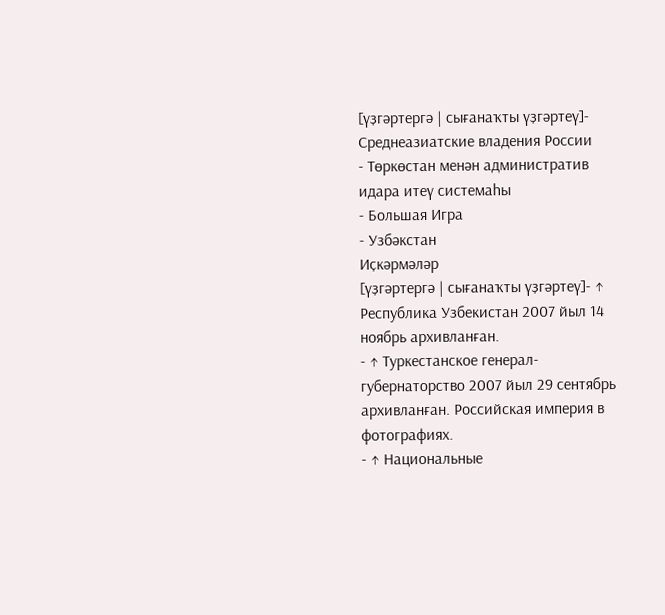[үҙгәртергә | сығанаҡты үҙгәртеү]- Среднеазиатские владения России
- Төркөстан менән административ идара итеү системаһы
- Большая Игра
- Узбәкстан
Иҫкәрмәләр
[үҙгәртергә | сығанаҡты үҙгәртеү]- ↑ Республика Узбекистан 2007 йыл 14 ноябрь архивланған.
- ↑ Туркестанское генерал-губернаторство 2007 йыл 29 сентябрь архивланған. Российская империя в фотографиях.
- ↑ Национальные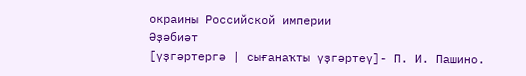окраины Российской империи
Әҙәбиәт
[үҙгәртергә | сығанаҡты үҙгәртеү]- П. И. Пашино.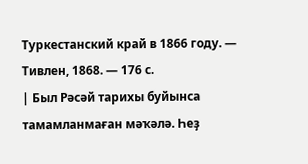Туркестанский край в 1866 году. — Тивлен, 1868. — 176 с.
| Был Рәсәй тарихы буйынса тамамланмаған мәҡәлә. Һеҙ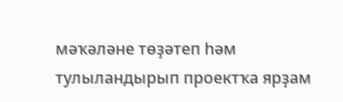мәҡәләне төҙәтеп һәм тулыландырып проектҡа ярҙам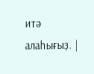итә алаһығыҙ. |